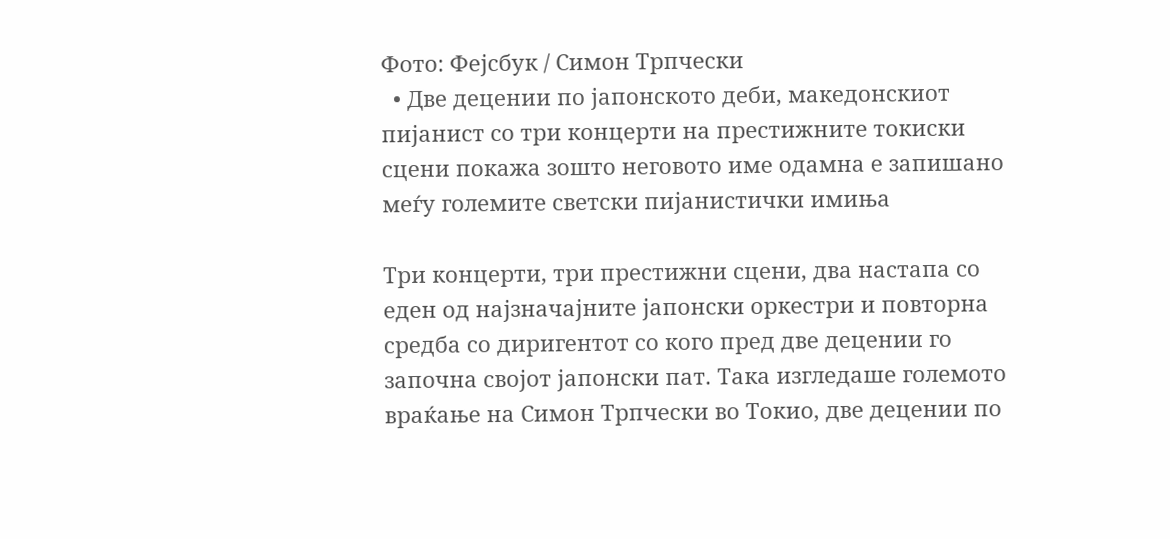Фото: Фејсбук / Симон Трпчески
  • Две децении по јапонското деби, македонскиот пијанист со три концерти на престижните токиски сцени покажа зошто неговото име одамна е запишано меѓу големите светски пијанистички имиња

Три концерти, три престижни сцени, два настапа со еден од најзначајните јапонски оркестри и повторна средба со диригентот со кого пред две децении го започна својот јапонски пат. Така изгледаше големото враќање на Симон Трпчески во Токио, две децении по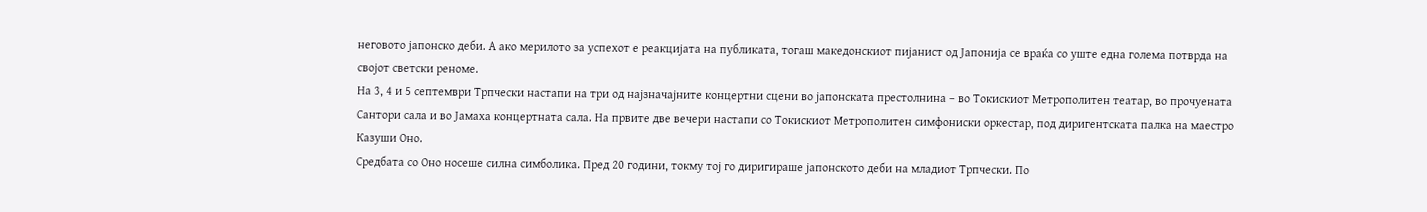неговото јапонско деби. А ако мерилото за успехот е реакцијата на публиката, тогаш македонскиот пијанист од Јапонија се враќа со уште една голема потврда на својот светски реноме.
На 3, 4 и 5 септември Трпчески настапи на три од најзначајните концертни сцени во јапонската престолнина – во Токискиот Метрополитен театар, во прочуената Сантори сала и во Јамаха концертната сала. На првите две вечери настапи со Токискиот Метрополитен симфониски оркестар, под диригентската палка на маестро Казуши Оно.
Средбата со Оно носеше силна симболика. Пред 20 години, токму тој го диригираше јапонското деби на младиот Трпчески. По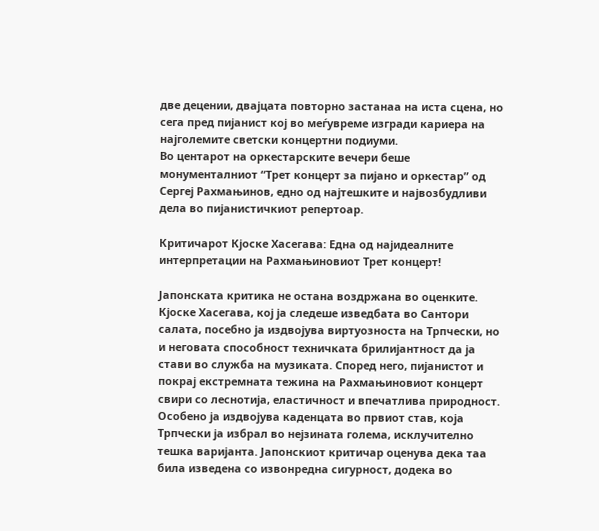две децении, двајцата повторно застанаа на иста сцена, но сега пред пијанист кој во меѓувреме изгради кариера на најголемите светски концертни подиуми.
Во центарот на оркестарските вечери беше монументалниот “Трет концерт за пијано и оркестар” од Сергеј Рахмањинов, едно од најтешките и највозбудливи дела во пијанистичкиот репертоар.

Критичарот Кјоске Хасегава: Една од најидеалните интерпретации на Рахмањиновиот Трет концерт!

Јапонската критика не остана воздржана во оценките. Кјоске Хасегава, кој ја следеше изведбата во Сантори салата, посебно ја издвојува виртуозноста на Трпчески, но и неговата способност техничката брилијантност да ја стави во служба на музиката. Според него, пијанистот и покрај екстремната тежина на Рахмањиновиот концерт свири со леснотија, еластичност и впечатлива природност.
Особено ја издвојува каденцата во првиот став, која Трпчески ја избрал во нејзината голема, исклучително тешка варијанта. Јапонскиот критичар оценува дека таа била изведена со извонредна сигурност, додека во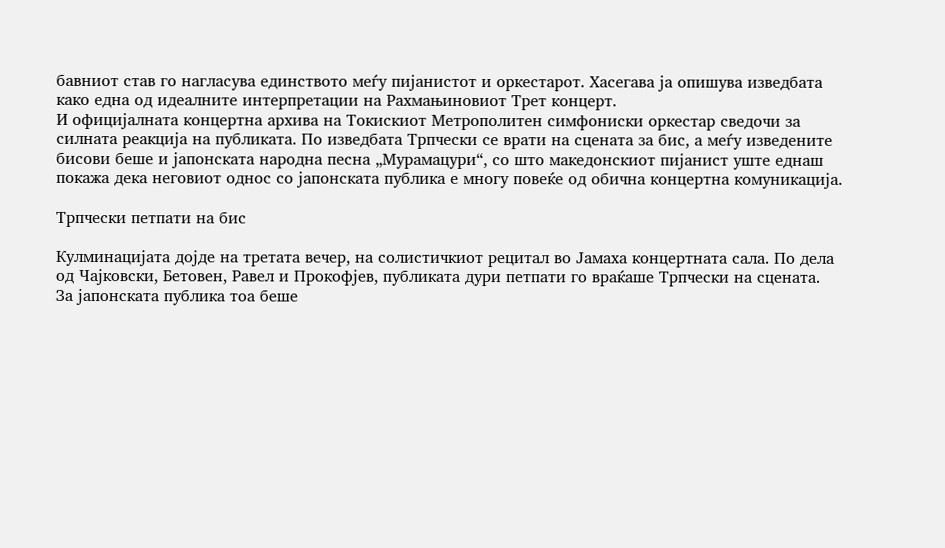бавниот став го нагласува единството меѓу пијанистот и оркестарот. Хасегава ја опишува изведбата како една од идеалните интерпретации на Рахмањиновиот Трет концерт.
И официјалната концертна архива на Токискиот Метрополитен симфониски оркестар сведочи за силната реакција на публиката. По изведбата Трпчески се врати на сцената за бис, а меѓу изведените бисови беше и јапонската народна песна „Мурамацури“, со што македонскиот пијанист уште еднаш покажа дека неговиот однос со јапонската публика е многу повеќе од обична концертна комуникација.

Трпчески петпати на бис

Кулминацијата дојде на третата вечер, на солистичкиот рецитал во Јамаха концертната сала. По дела од Чајковски, Бетовен, Равел и Прокофјев, публиката дури петпати го враќаше Трпчески на сцената.
За јапонската публика тоа беше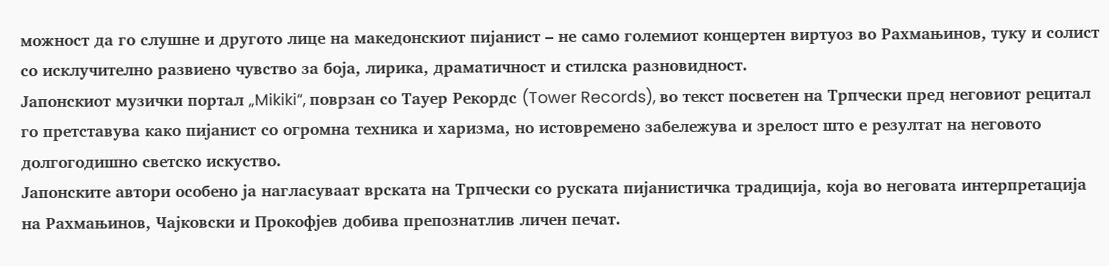можност да го слушне и другото лице на македонскиот пијанист – не само големиот концертен виртуоз во Рахмањинов, туку и солист со исклучително развиено чувство за боја, лирика, драматичност и стилска разновидност.
Јапонскиот музички портал „Mikiki“, поврзан со Тауер Рекордс (Tower Records), во текст посветен на Трпчески пред неговиот рецитал го претставува како пијанист со огромна техника и харизма, но истовремено забележува и зрелост што е резултат на неговото долгогодишно светско искуство.
Јапонските автори особено ја нагласуваат врската на Трпчески со руската пијанистичка традиција, која во неговата интерпретација на Рахмањинов, Чајковски и Прокофјев добива препознатлив личен печат.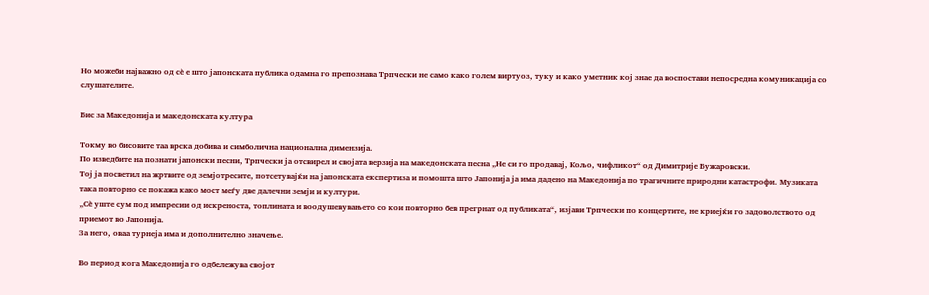Но можеби најважно од сè е што јапонската публика одамна го препознава Трпчески не само како голем виртуоз, туку и како уметник кој знае да воспостави непосредна комуникација со слушателите.

Бис за Македонија и македонската култура

Токму во бисовите таа врска добива и симболична национална димензија.
По изведбите на познати јапонски песни, Трпчески ја отсвирел и својата верзија на македонската песна „Не си го продавај, Кољо, чифликот“ од Димитрије Бужаровски.
Тој ја посветил на жртвите од земјотресите, потсетувајќи на јапонската експертиза и помошта што Јапонија ја има дадено на Македонија по трагичните природни катастрофи. Музиката така повторно се покажа како мост меѓу две далечни земји и култури.
„Сè уште сум под импресии од искреноста, топлината и воодушевувањето со кои повторно бев прегрнат од публиката“, изјави Трпчески по концертите, не криејќи го задоволството од приемот во Јапонија.
За него, оваа турнеја има и дополнително значење.

Во период кога Македонија го одбележува својот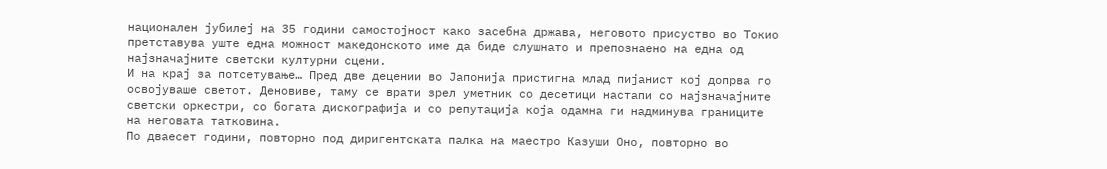национален јубилеј на 35 години самостојност како засебна држава, неговото присуство во Токио претставува уште една можност македонското име да биде слушнато и препознаено на една од најзначајните светски културни сцени.
И на крај за потсетување… Пред две децении во Јапонија пристигна млад пијанист кој допрва го освојуваше светот. Деновиве, таму се врати зрел уметник со десетици настапи со најзначајните светски оркестри, со богата дискографија и со репутација која одамна ги надминува границите на неговата татковина.
По дваесет години, повторно под диригентската палка на маестро Казуши Оно, повторно во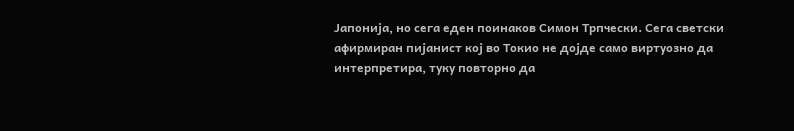Јапонија, но сега еден поинаков Симон Трпчески. Сега светски афирмиран пијанист кој во Токио не дојде само виртуозно да интерпретира, туку повторно да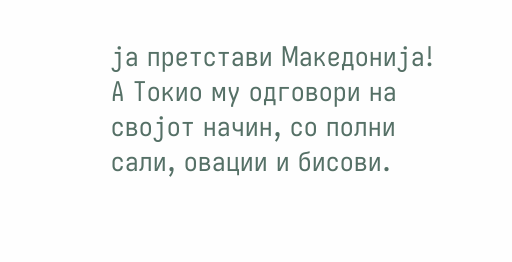ја претстави Македонија!
А Токио му одговори на својот начин, со полни сали, овации и бисови.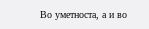Во уметноста, а и во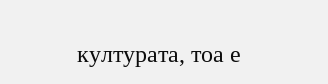културата, тоа е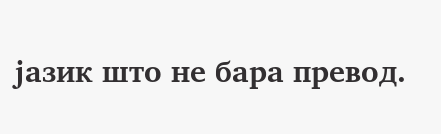јазик што не бара превод.